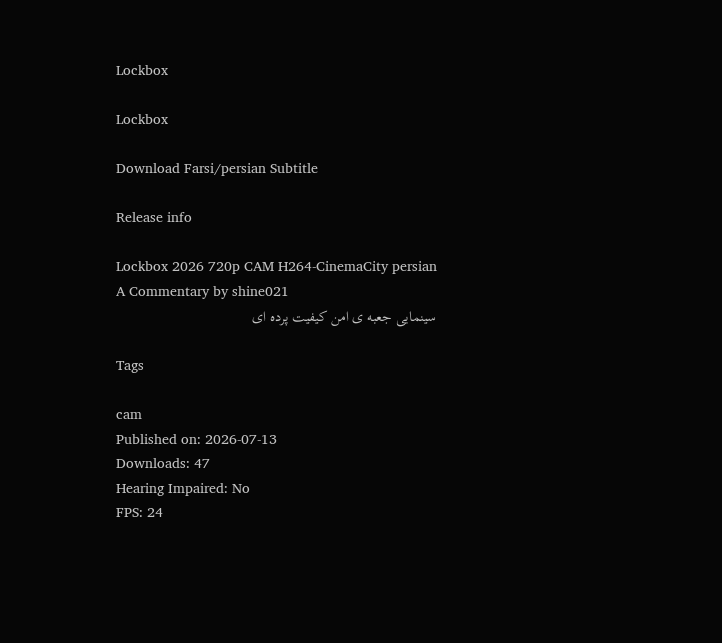Lockbox

Lockbox

Download Farsi/persian Subtitle

Release info

Lockbox 2026 720p CAM H264-CinemaCity persian
A Commentary by shine021
سینمایی جعبه ی امن کیفیت پرده ای

Tags

cam
Published on: 2026-07-13
Downloads: 47
Hearing Impaired: No
FPS: 24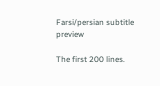Farsi/persian subtitle preview

The first 200 lines.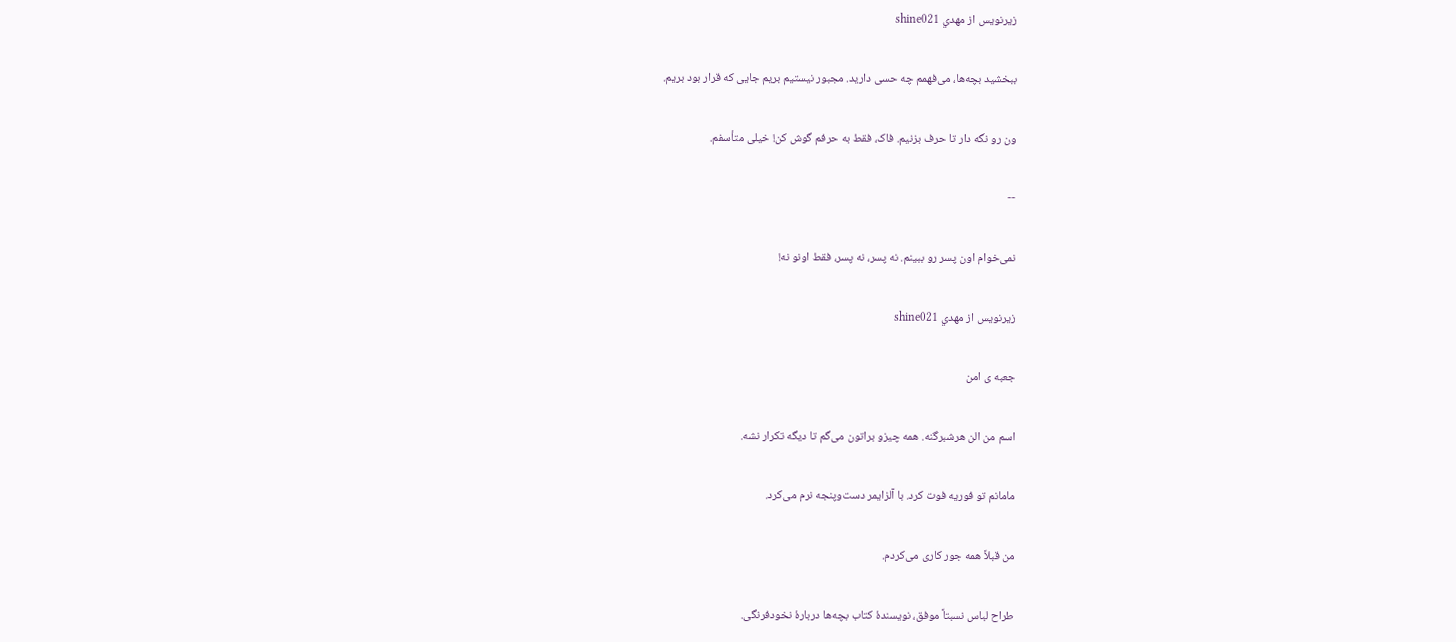زيرنويس از مهدي shine021

ببخشید بچه‌ها، می‌فهمم چه حسی دارید. مجبور نیستیم بریم جایی که قرار بود بریم.

ون رو نگه دار تا حرف بزنیم. فاک، فقط به حرفم گوش کن! خیلی متأسفم.

--

نمی‌خوام اون پسر رو ببینم. نه پسر، نه پسر، فقط اونو نه!

زيرنويس از مهدي shine021

جعبه ی امن

اسم من الن هرشبرگنه. همه چیزو براتون می‌گم تا دیگه تکرار نشه.

مامانم تو فوریه فوت کرد. با آلزایمر دست‌وپنجه نرم می‌کرد.

من قبلاً همه جور کاری می‌کردم.

طراح لباس نسبتاً موفق، نویسندهٔ کتاب بچه‌ها دربارهٔ نخودفرنگی.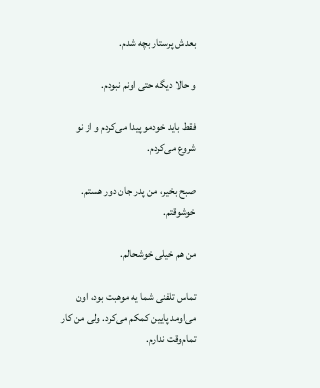بعدش پرستار بچه شدم.

و حالا دیگه حتی اونم نبودم.

فقط باید خودمو پیدا می‌کردم و از نو شروع می‌کردم.

صبح بخیر، من پدر جان دور هستم. خوشوقتم.

من هم خیلی خوشحالم.

تماس تلفنی شما یه موهبت بود، اون می‌اومد پایین کمکم می‌کرد. ولی من کار تمام‌وقت ندارم.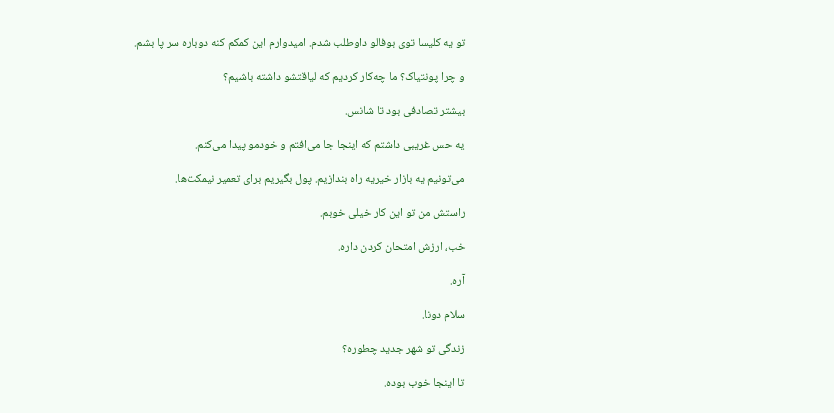تو یه کلیسا توی بوفالو داوطلب شدم. امیدوارم این کمکم کنه دوباره سر پا بشم.

و چرا پونتیاک؟ ما چه‌کار کردیم که لیاقتشو داشته باشیم؟

بیشتر تصادفی بود تا شانس.

یه حس غریبی داشتم که اینجا جا می‌افتم و خودمو پیدا می‌کنم.

می‌تونیم یه بازار خیریه راه بندازیم. پول بگیریم برای تعمیر نیمکت‌ها.

راستش من تو این کار خیلی خوبم.

خب، ارزش امتحان کردن داره.

آره.

سلام دونا.

زندگی تو شهر جدید چطوره؟

تا اینجا خوب بوده.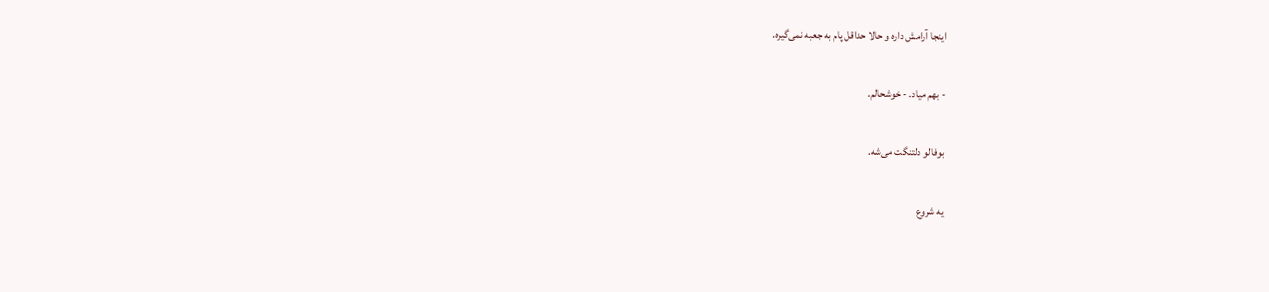اینجا آرامش داره و حالا حداقل پام به جعبه نمی‌گیره.

- بهم میاد. - خوشحالم.

بوفالو دلتنگت می‌شه.

یه شروع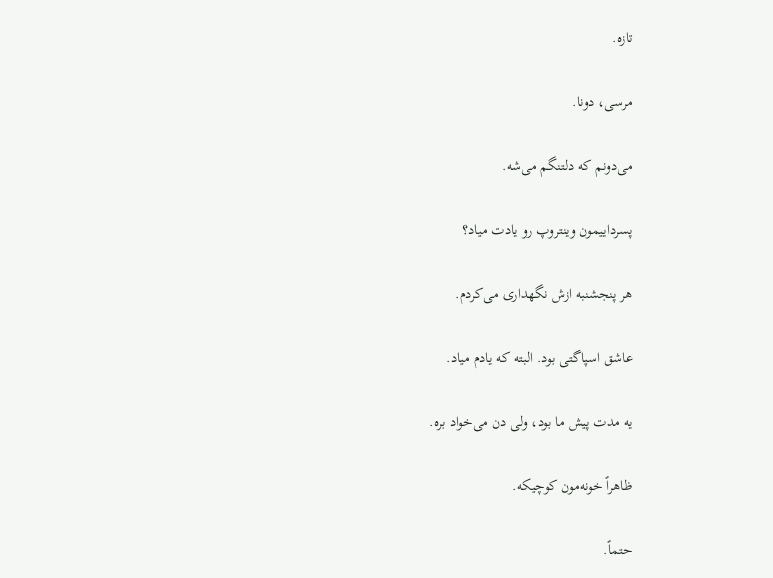تازه.

مرسی، دونا.

می‌دونم که دلتنگم می‌شه.

پسرداییمون وینتروپ رو یادت میاد؟

هر پنجشنبه ازش نگهداری می‌کردم.

عاشق اسپاگتی بود. البته که یادم میاد.

یه مدت پیش ما بود، ولی دن می‌خواد بره.

ظاهراً خونه‌مون کوچیکه.

حتماً.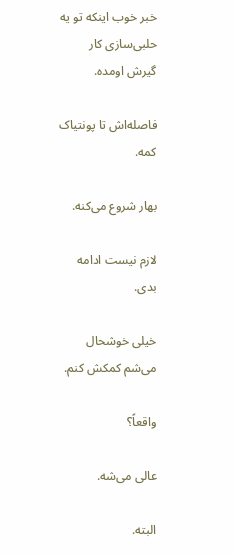خبر خوب اینکه تو یه حلبی‌سازی کار گیرش اومده.

فاصله‌اش تا پونتیاک کمه.

بهار شروع می‌کنه.

لازم نیست ادامه بدی.

خیلی خوشحال می‌شم کمکش کنم.

واقعاً؟

عالی می‌شه.

البته.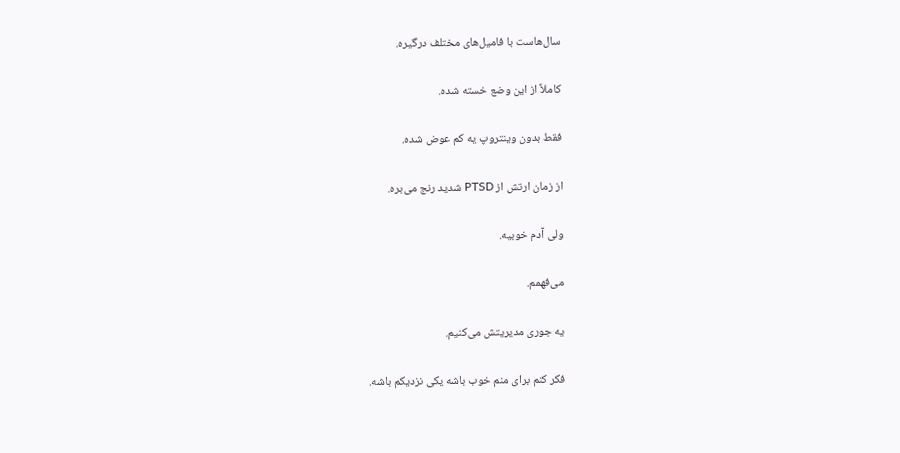سال‌هاست با فامیل‌های مختلف درگیره.

کاملاً از این وضع خسته شده.

فقط بدون وینتروپ یه کم عوض شده.

از زمان ارتش از PTSD شدید رنج می‌بره.

ولی آدم خوبیه.

می‌فهمم.

یه جوری مدیریتش می‌کنیم.

فکر کنم برای منم خوب باشه یکی نزدیکم باشه.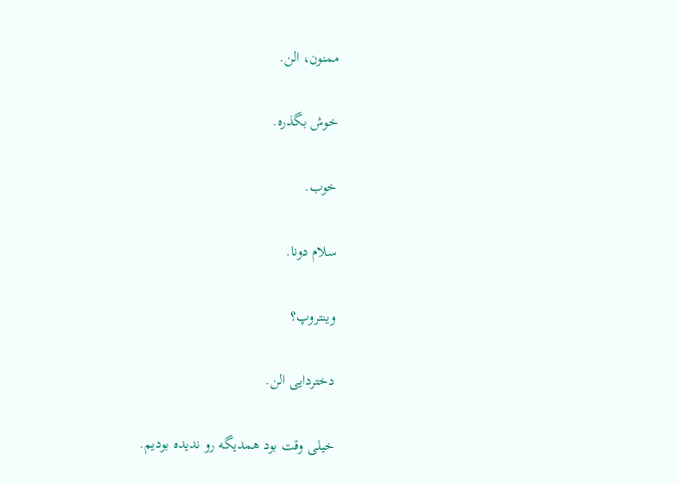ممنون، الن.

خوش بگذره.

خوب.

سلام دونا.

وینتروپ؟

دختردایی الن.

خیلی وقت بود همدیگه رو ندیده بودیم.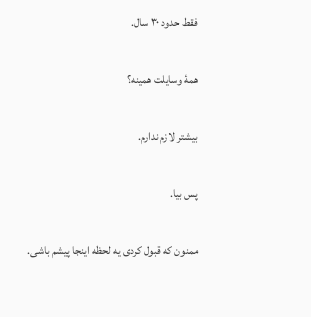فقط حدود ۳۰ سال.

همهٔ وسایلت همینه؟

بیشتر لازم ندارم.

پس بیا.

ممنون که قبول کردی یه لحظه اینجا پیشم باشی.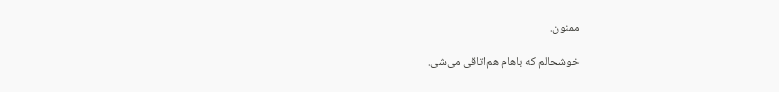ممنون.

خوشحالم که باهام هم‌اتاقی می‌شی.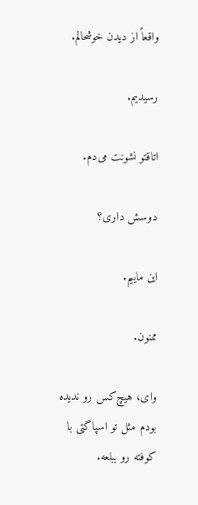واقعاً از دیدن خوشحالم.

رسیدیم.

اتاقتو نشونت می‌دم.

دوسش داری؟

این ماییم.

ممنون.

وای، هیچ‌کس رو ندیده بودم مثل تو اسپاگتی با کوفته رو ببلعه.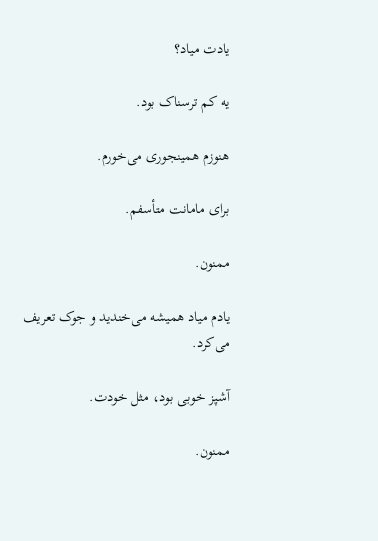یادت میاد؟

یه کم ترسناک بود.

هنوزم همینجوری می‌خورم.

برای مامانت متأسفم.

ممنون.

یادم میاد همیشه می‌خندید و جوک تعریف می‌کرد.

آشپز خوبی بود، مثل خودت.

ممنون.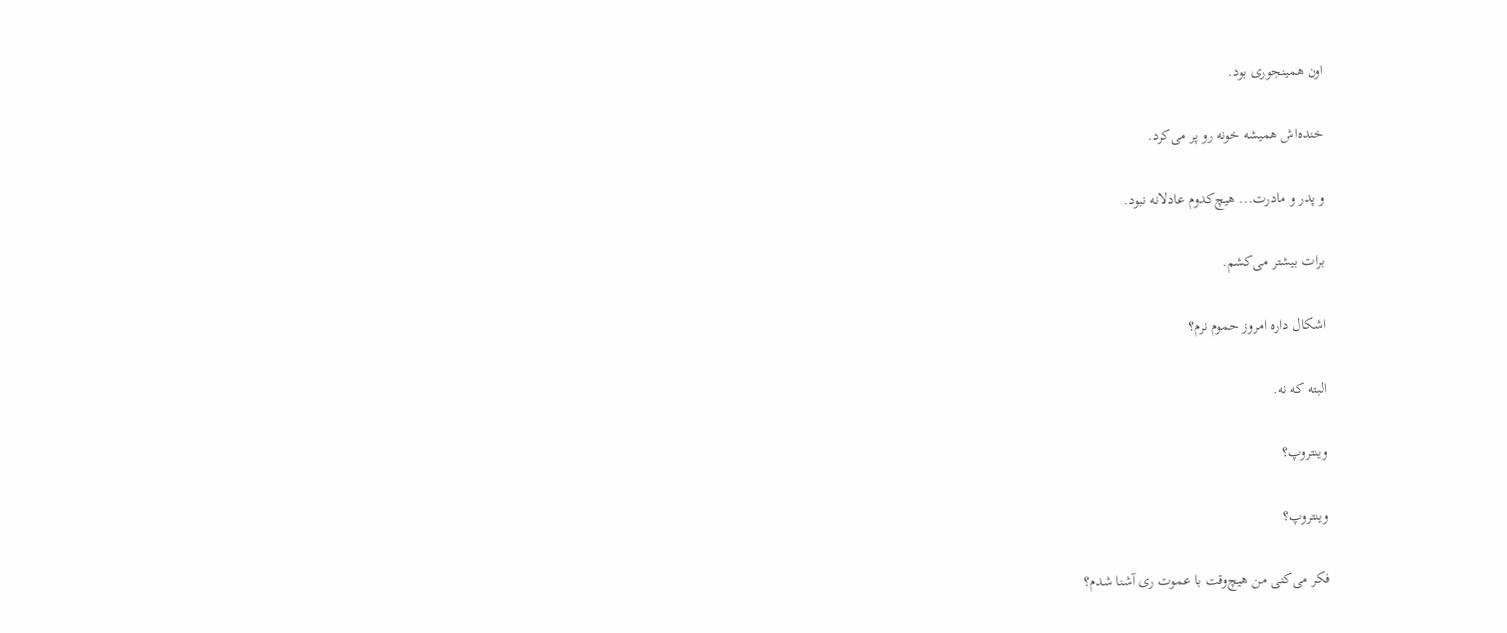اون همینجوری بود.

خنده‌اش همیشه خونه رو پر می‌کرد.

و پدر و مادرت... هیچ‌کدوم عادلانه نبود.

برات بیشتر می‌کشم.

اشکال داره امروز حموم نرم؟

البته که نه.

وینتروپ؟

وینتروپ؟

فکر می‌کنی من هیچ‌وقت با عموت ری آشنا شدم؟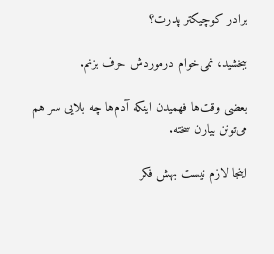برادر کوچیکتر پدرت؟

ببخشید، نمی‌خوام درموردش حرف بزنم.

بعضی وقت‌ها فهمیدن اینکه آدم‌ها چه بلایی سر هم می‌تونن بیارن سخته.

اینجا لازم نیست بهش فکر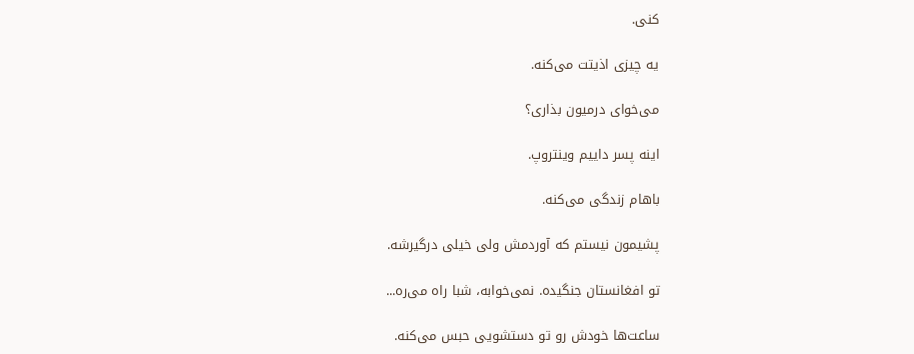کنی.

یه چیزی اذیتت می‌کنه.

می‌خوای درمیون بذاری؟

اینه پسر داییم وینتروپ.

باهام زندگی می‌کنه.

پشیمون نیستم که آوردمش ولی خیلی درگیرشه.

تو افغانستان جنگیده. نمی‌خوابه، شبا راه می‌ره...

ساعت‌ها خودش رو تو دستشویی حبس می‌کنه.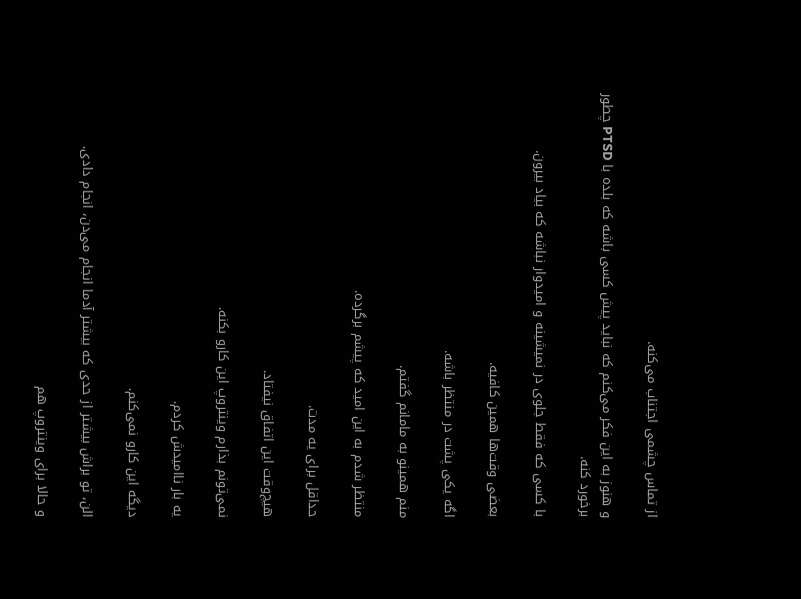از تماس چشمی اجتناب می‌کنه.

و هنوز به این فکر می‌کنم که نباید پیش کسی باشه که بلده با PTSD چطور برخورد کنه.

با کسی که فقط جلوی در نمیشینه و امیدوار نباشه که بیاد بیرون.

بعضی وقت‌ها همین کافیه.

اگه یکی پشت در منتظر باشه.

منم همینو به مامانم گفتم.

منتظر شدم به این امید که پیشم برگرده.

حداقل برای یه مدت.

هیچ‌وقت این اتفاق نیفتاد.

نمی‌تونم بذارم وینتروپ این کارو بکنه.

یه بار ناامیدش کردم.

دیگه این کارو نمی‌کنم.

الن، تو براش بیشتر از حدی که بیشتر آدما انجام می‌دن، انجام دادی.

و حالا برای وینتروپ هم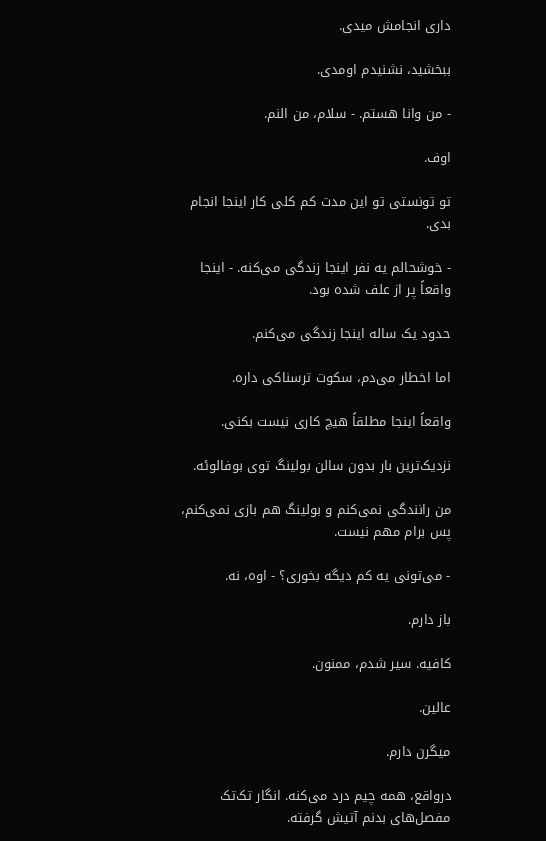داری انجامش میدی.

ببخشید، نشنیدم اومدی.

- من وانا هستم. - سلام، من النم.

اوف.

تو تونستی تو این مدت کم کلی کار اینجا انجام بدی.

- خوشحالم یه نفر اینجا زندگی می‌کنه. - اینجا واقعاً پر از علف شده بود.

حدود یک ساله اینجا زندگی می‌کنم.

اما اخطار می‌دم، سکوت ترسناکی داره.

واقعاً اینجا مطلقاً هیچ کاری نیست بکنی.

نزدیک‌ترین بار بدون سالن بولینگ توی بوفالوئه.

من رانندگی نمی‌کنم و بولینگ هم بازی نمی‌کنم، پس برام مهم نیست.

- می‌تونی یه کم دیگه بخوری؟ - اوه، نه.

باز دارم.

کافیه. سیر شدم، ممنون.

عالین.

میگرن دارم.

درواقع، همه چیم درد می‌کنه. انگار تک‌تک مفصل‌های بدنم آتیش گرفته.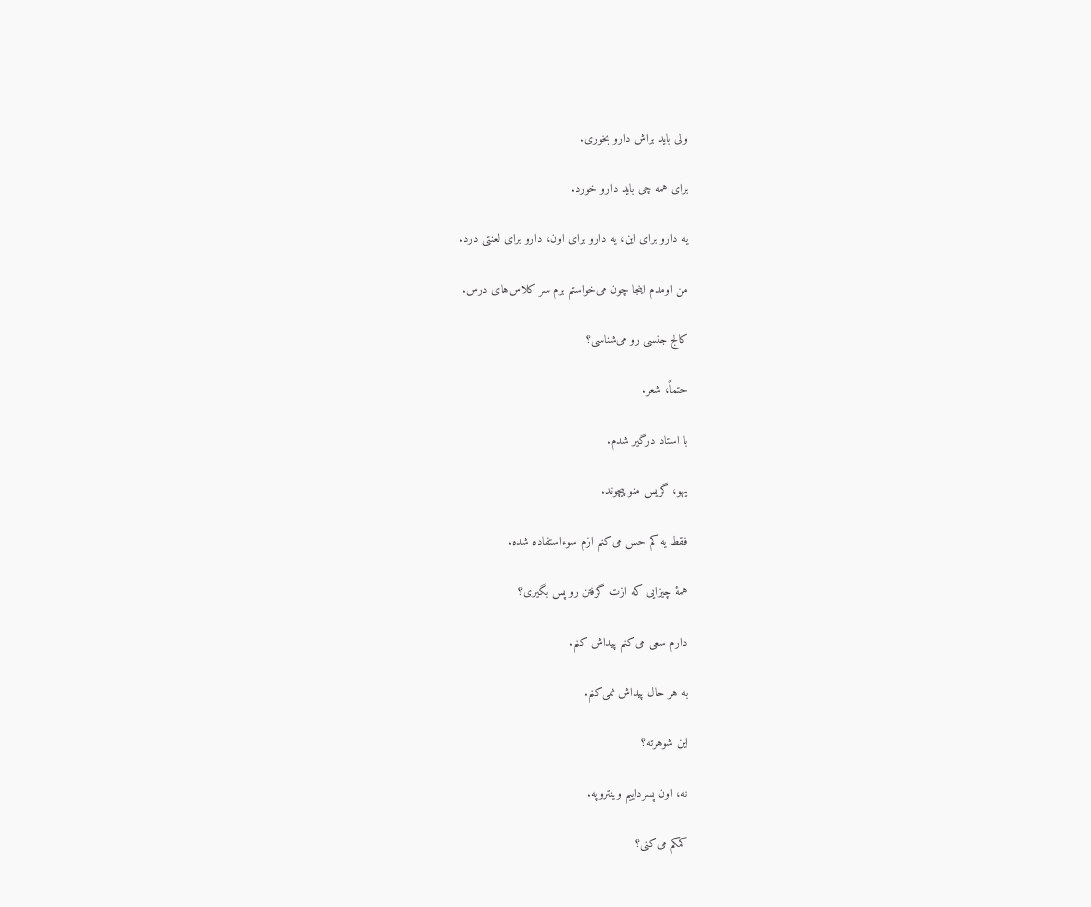ولی باید براش دارو بخوری.

برای همه چی باید دارو خورد.

یه دارو برای این، یه دارو برای اون، دارو برای لعنتی درد.

من اومدم اینجا چون می‌خواستم برم سر کلاس‌های درس.

کالج جنسی رو می‌شناسی؟

حتماً، شعر.

با استاد درگیر شدم.

یهو، گریس منو پیچوند.

فقط یه کم حس می‌کنم ازم سوءاستفاده شده.

همهٔ چیزایی که ازت گرفتن رو پس بگیری؟

دارم سعی می‌کنم پیداش کنم.

به هر حال پیداش نمی‌کنم.

این شوهرته؟

نه، اون پسرداییم وینتروپه.

کمکم می‌کنی؟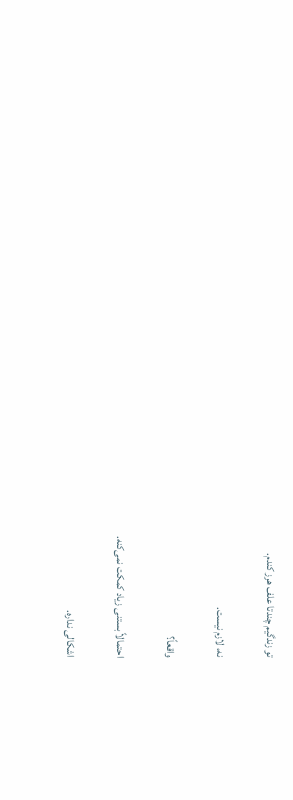تو زندگیم چندتا علف هرز کندم.

نه، لازم نیست.

واقعاً؟

احتمالاً بستنی زیاد کمکت نمی‌کنه.

اشکالی نداره.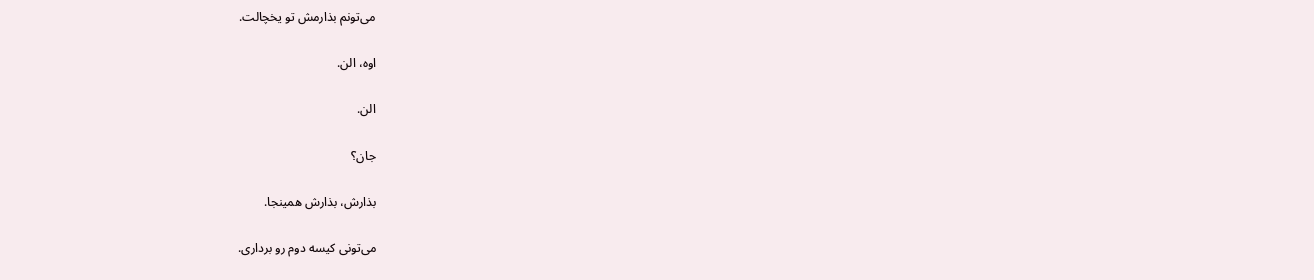می‌تونم بذارمش تو یخچالت.

اوه، الن.

الن.

جان؟

بذارش، بذارش همینجا.

می‌تونی کیسه دوم رو برداری.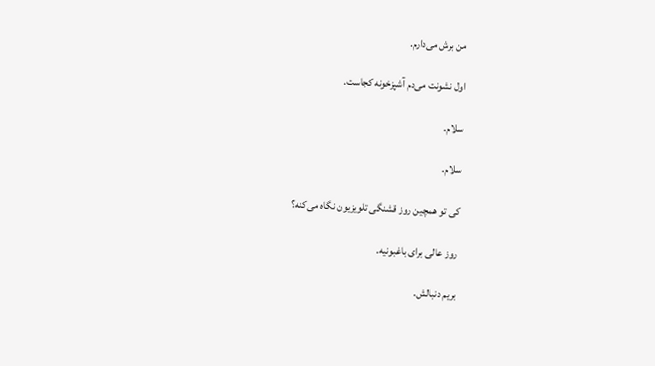من برش می‌دارم.

اول نشونت می‌دم آشپزخونه کجاست.

سلام.

سلام.

کی تو همچین روز قشنگی تلویزیون نگاه می‌کنه؟

روز عالی برای باغبونیه.

بریم دنبالش.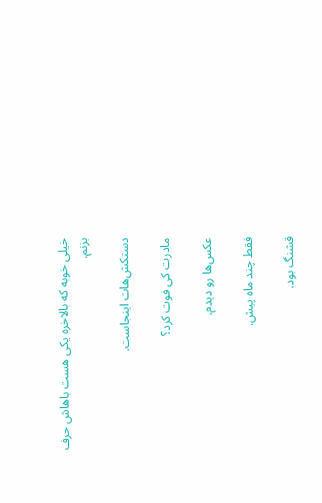خیلی خوبه که بالاخره یکی هست باهاش حرف بزنم.

دستکش‌هات اینجاست.

مادرت کی فوت کرد؟

عکس‌ها رو دیدم.

فقط چند ماه پیش.

قشنگ بود.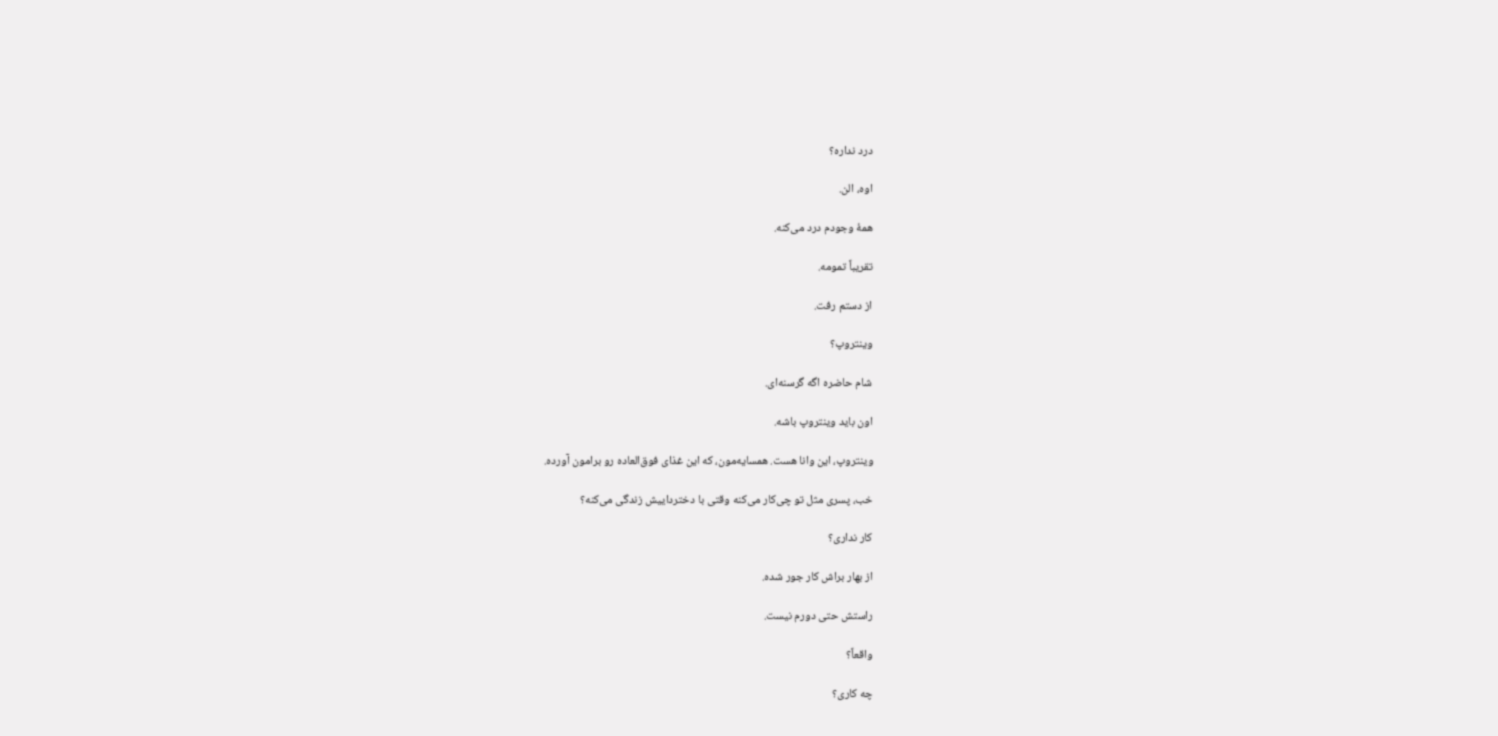درد نداره؟

اوه، الن.

همهٔ وجودم درد می‌کنه.

تقریباً تمومه.

از دستم رفت.

وینتروپ؟

شام حاضره اگه گرسنه‌ای.

اون باید وینتروپ باشه.

وینتروپ، این وانا هست. همسایه‌مون، که این غذای فوق‌العاده رو برامون آورده.

خب، پسری مثل تو چی‌کار می‌کنه وقتی با دخترداییش زندگی می‌کنه؟

کار نداری؟

از بهار براش کار جور شده.

راستش حتی دورم نیست.

واقعاً؟

چه کاری؟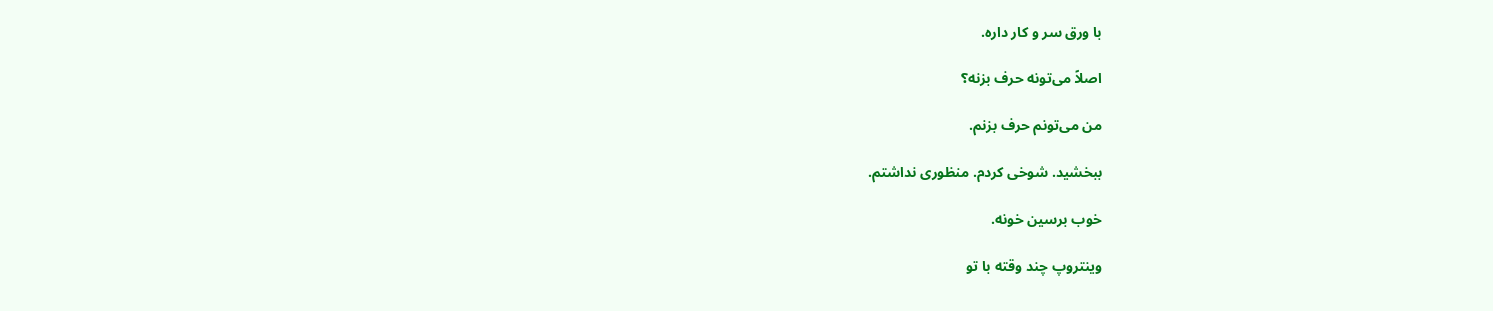با ورق سر و کار داره.

اصلاً می‌تونه حرف بزنه؟

من می‌تونم حرف بزنم.

ببخشید. شوخی کردم. منظوری نداشتم.

خوب برسین خونه.

وینتروپ چند وقته با تو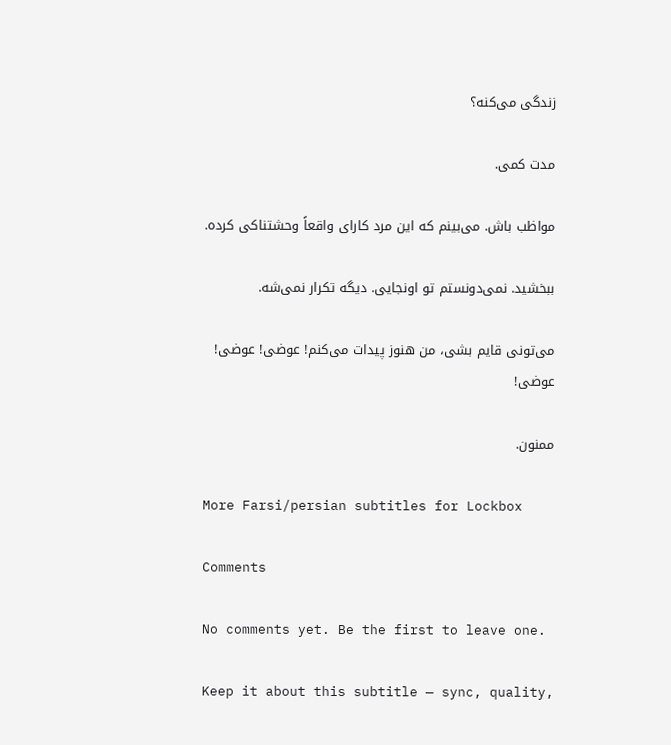زندگی می‌کنه؟

مدت کمی.

مواظب باش. می‌بینم که این مرد کارای واقعاً وحشتناکی کرده.

ببخشید. نمی‌دونستم تو اونجایی. دیگه تکرار نمی‌شه.

می‌تونی قایم بشی، من هنوز پیدات می‌کنم! عوضی! عوضی! عوضی!

ممنون.

More Farsi/persian subtitles for Lockbox

Comments

No comments yet. Be the first to leave one.

Keep it about this subtitle — sync, quality,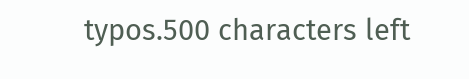typos.500 characters left